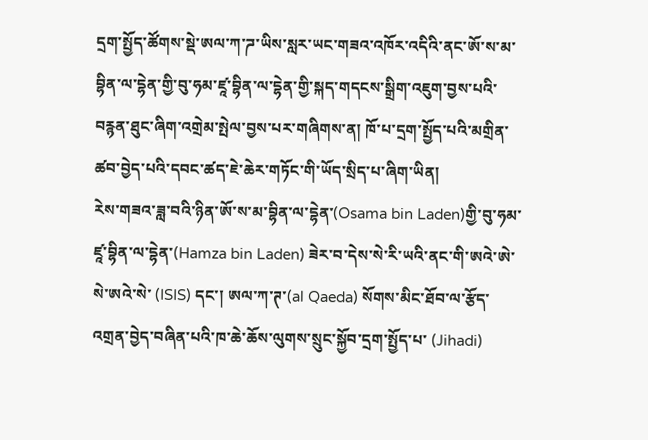དྲག་སྤྱོད་ཚོགས་སྡེ་ཨལ་ཀ་ཌ་ཡིས་སླར་ཡང་གཟའ་འཁོར་འདིའི་ནང་ཨོ་ས་མ་བྷིན་ལ་དྷེན་གྱི་བུ་ཧམ་ཛཱ་བྷིན་ལ་དྷེན་གྱི་སྐད་གདངས་སྒྲིག་འཇུག་བྱས་པའི་བརྙན་ཐུང་ཞིག་འགྲེམ་སྤེལ་བྱས་པར་གཞིགས་ན། ཁོ་པ་དྲག་སྤྱོད་པའི་མགྲིན་ཚབ་བྱེད་པའི་དབང་ཚད་ཇེ་ཆེར་གཏོང་གི་ཡོད་སྲིད་པ་ཞིག་ཡིན།
རེས་གཟའ་ཟླ་བའི་ཉིན་ཨོ་ས་མ་བྷིན་ལ་དྷེན་(Osama bin Laden)གྱི་བུ་ཧམ་ཛཱ་བྷིན་ལ་དྷེན་(Hamza bin Laden) ཟེར་བ་དེས་སེ་རི་ཡའི་ནང་གི་ཨའེ་ཨེ་སེ་ཨའེ་སེ་ (ISIS) དང་། ཨལ་ཀ་ཊ་(al Qaeda) སོགས་མིང་ཐོབ་ལ་རྩོད་འགྲན་བྱེད་བཞིན་པའི་ཁ་ཆེ་ཆོས་ལུགས་སྲུང་སྐྱོབ་དྲག་སྤྱོད་པ་ (Jihadi)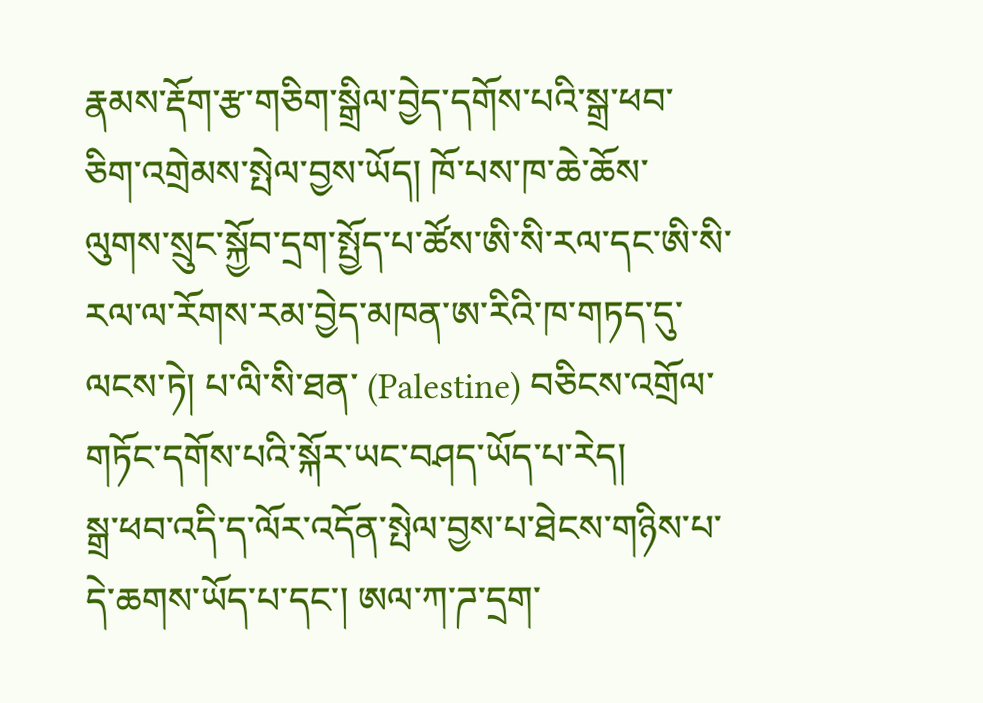རྣམས་རྡོག་རྩ་གཅིག་སྒྲིལ་བྱེད་དགོས་པའི་སྒྲ་ཕབ་ཅིག་འགྲེམས་སྤེལ་བྱས་ཡོད། ཁོ་པས་ཁ་ཆེ་ཆོས་ལུགས་སྲུང་སྐྱོབ་དྲག་སྤྱོད་པ་ཚོས་ཨི་སི་རལ་དང་ཨི་སི་རལ་ལ་རོགས་རམ་བྱེད་མཁན་ཨ་རིའི་ཁ་གཏད་དུ་ལངས་ཏེ། པ་ལི་སི་ཐན་ (Palestine) བཅིངས་འགྲོལ་གཏོང་དགོས་པའི་སྐོར་ཡང་བཤད་ཡོད་པ་རེད།
སྒྲ་ཕབ་འདི་ད་ལོར་འདོན་སྤེལ་བྱས་པ་ཐེངས་གཉིས་པ་དེ་ཆགས་ཡོད་པ་དང་། ཨལ་ཀ་ཌ་དྲག་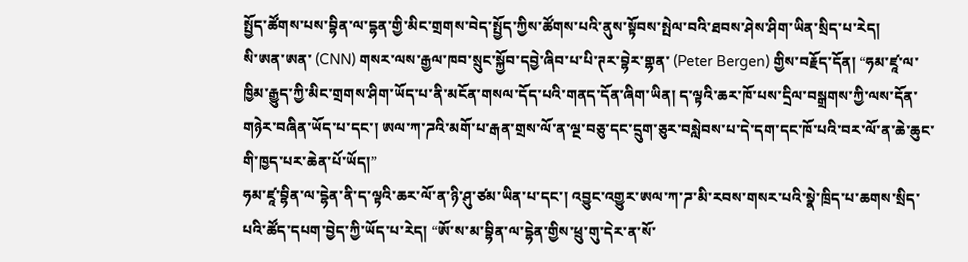སྤྱོད་ཚོགས་པས་བྷིན་ལ་དྷན་གྱི་མིང་གྲགས་བེད་སྤྱོད་ཀྱིས་ཚོགས་པའི་ནུས་སྟོབས་སྤེལ་བའི་ཐབས་ཤེས་ཤིག་ཡིན་སྲིད་པ་རེད།
སི་ཨན་ཨན་ (CNN) གསར་ལས་རྒྱལ་ཁབ་སྲུང་སྐྱོབ་དབྱེ་ཞིབ་པ་པི་ཊར་བྷེར་གྷན་ (Peter Bergen) གྱིས་བརྗོད་དོན། “ཧམ་ཛཱ་ལ་ཁྱིམ་རྒྱུད་ཀྱི་མིང་གྲགས་ཤིག་ཡོད་པ་ནི་མངོན་གསལ་དོད་པའི་གནད་དོན་ཞིག་ཡིན། ད་ལྟའི་ཆར་ཁོ་པས་དྲིལ་བསྒྲགས་ཀྱི་ལས་དོན་གཉེར་བཞིན་ཡོད་པ་དང་། ཨལ་ཀ་ཌའི་མགོ་པ་རྒན་གྲས་ལོ་ན་ལྔ་བཅུ་དང་དྲུག་ཅུར་བསླེབས་པ་དེ་དག་དང་ཁོ་པའི་བར་ལོ་ན་ཆེ་ཆུང་གི་ཁྱད་པར་ཆེན་པོ་ཡོད།”
ཧམ་ཛཱ་བྷིན་ལ་དྷེན་ནི་ད་ལྟའི་ཆར་ལོ་ན་ཉི་ཤུ་ཙམ་ཡིན་པ་དང་། འབྱུང་འགྱུར་ཨལ་ཀ་ཌ་མི་རབས་གསར་པའི་སྣེ་ཁྲིད་པ་ཆགས་སྲིད་པའི་ཚོད་དཔག་བྱེད་ཀྱི་ཡོད་པ་རེད། “ཨོ་ས་མ་བྷིན་ལ་དྷེན་གྱིས་ཕྲུ་གུ་དེར་ན་སོ་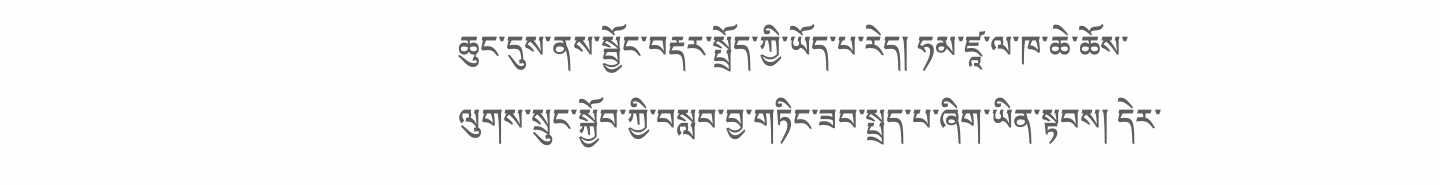ཆུང་དུས་ནས་སྦྱོང་བརྡར་སྤྲོད་ཀྱི་ཡོད་པ་རེད། ཧམ་ཛཱ་ལ་ཁ་ཆེ་ཆོས་ལུགས་སྲུང་སྐྱོབ་ཀྱི་བསླབ་བྱ་གཏིང་ཟབ་སྤྲད་པ་ཞིག་ཡིན་སྟབས། དེར་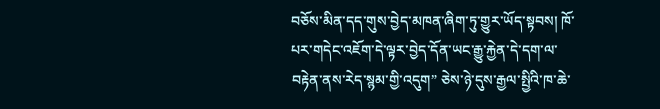བཅོས་མིན་དད་གུས་བྱེད་མཁན་ཞིག་ཏུ་གྱུར་ཡོད་སྟབས། ཁོ་པར་གདེང་འཇོག་དེ་ལྟར་བྱེད་དོན་ཡང་རྒྱུ་རྐྱེན་དེ་དག་ལ་བརྟེན་ནས་རེད་སྙམ་གྱི་འདུག” ཅེས་ཉེ་དུས་རྒྱལ་སྤྱིའི་ཁ་ཆེ་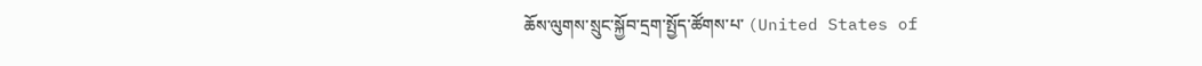ཆོས་ལུགས་སྲུང་སྐྱོབ་དྲག་སྤྱོད་ཚོགས་པ་ (United States of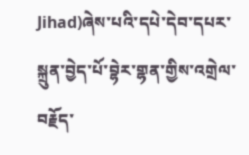Jihad)ཞེས་པའི་དཔེ་དེབ་དཔར་སྐྲུན་བྱེད་པོ་བྷེར་གྷན་གྱིས་འགྲེལ་བརྗོད་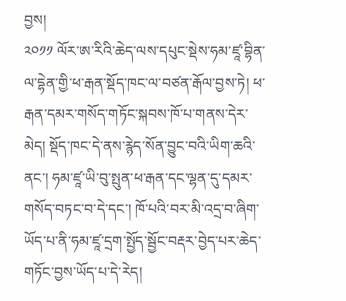བྱས།
༢༠༡༡ ལོར་ཨ་རིའི་ཆེད་ལས་དཔུང་སྡེས་ཧམ་ཛཱ་བྷིན་ལ་དྷེན་གྱི་ཕ་རྒན་སྡོད་ཁང་ལ་བཙན་རྒོལ་བྱས་ཏེ། ཕ་རྒན་དམར་གསོད་གཏོང་སྐབས་ཁོ་པ་གནས་དེར་མེད། སྡོད་ཁང་དེ་ནས་རྙེད་སོན་བྱུང་བའི་ཡིག་ཆའི་ནང་། ཧམ་ཛཱ་ཡི་བུ་སྤུན་ཕ་རྒན་དང་ལྷན་དུ་དམར་གསོད་བཏང་བ་དེ་དང་། ཁོ་པའི་བར་མི་འདྲ་བ་ཞིག་ཡོད་པ་ནི་ཧམ་ཛཱ་དྲག་སྤྱོད་སྦྱོང་བརྡར་བྱེད་པར་ཆེད་གཏོང་བྱས་ཡོད་པ་དེ་རེད།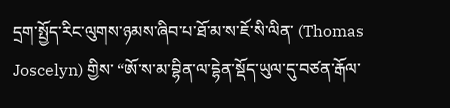དྲག་སྤྱོད་རིང་ལུགས་ཉམས་ཞིབ་པ་ཐོ་མ་ས་ཇོ་སི་ལིན་ (Thomas Joscelyn) གྱིས་ “ཨོ་ས་མ་བྷིན་ལ་དྷེན་སྡོད་ཡུལ་དུ་བཙན་རྒོལ་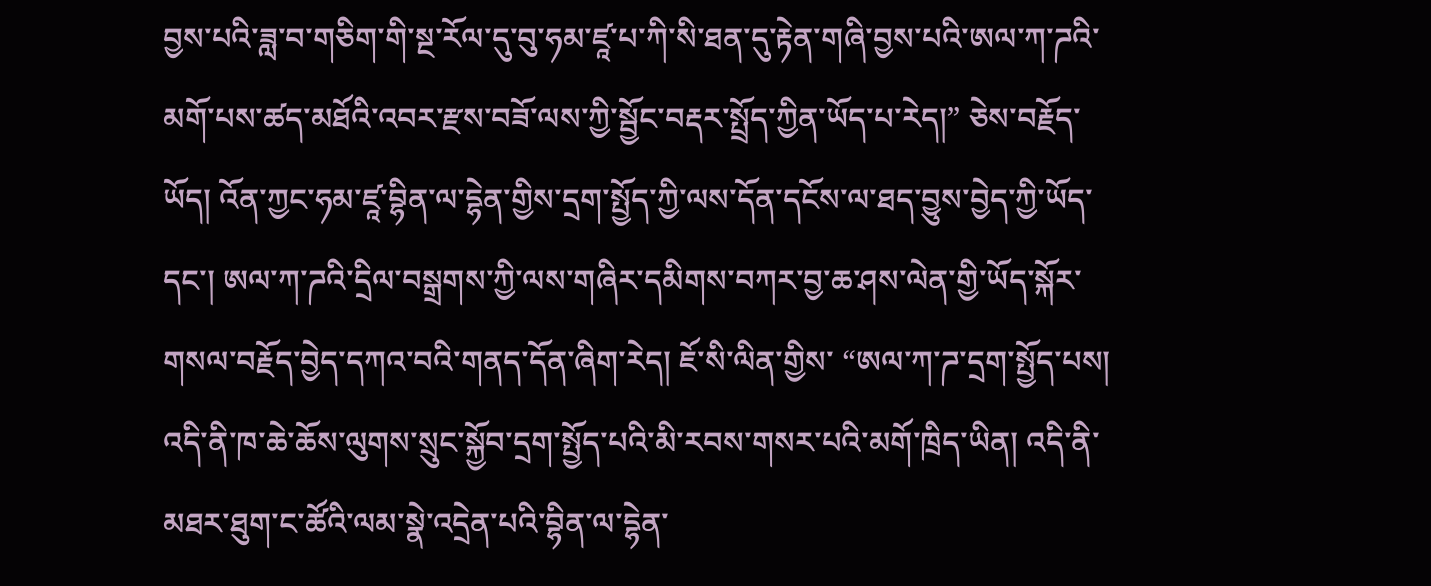བྱས་པའི་ཟླ་བ་གཅིག་གི་སྔ་རོལ་དུ་བུ་ཧམ་ཛཱ་པ་ཀི་སི་ཐན་དུ་རྟེན་གཞི་བྱས་པའི་ཨལ་ཀ་ཌའི་མགོ་པས་ཚད་མཐོའི་འབར་རྫས་བཟོ་ལས་ཀྱི་སྦྱོང་བརྡར་སྤྲོད་ཀྱིན་ཡོད་པ་རེད།” ཅེས་བརྗོད་ཡོད། འོན་ཀྱང་ཧམ་ཛཱ་བྷིན་ལ་དྷེན་གྱིས་དྲག་སྤྱོད་ཀྱི་ལས་དོན་དངོས་ལ་ཐད་བྱུས་བྱེད་ཀྱི་ཡོད་དང་། ཨལ་ཀ་ཌའི་དྲིལ་བསྒྲགས་ཀྱི་ལས་གཞིར་དམིགས་བཀར་བྱ་ཆ་ཤས་ལེན་གྱི་ཡོད་སྐོར་གསལ་བརྗོད་བྱེད་དཀའ་བའི་གནད་དོན་ཞིག་རེད། ཇོ་སི་ལིན་གྱིས་ “ཨལ་ཀ་ཌ་དྲག་སྤྱོད་པས། འདི་ནི་ཁ་ཆེ་ཆོས་ལུགས་སྲུང་སྐྱོབ་དྲག་སྤྱོད་པའི་མི་རབས་གསར་པའི་མགོ་ཁྲིད་ཡིན། འདི་ནི་མཐར་ཐུག་ང་ཚོའི་ལམ་སྣེ་འདྲེན་པའི་བྷིན་ལ་དྷེན་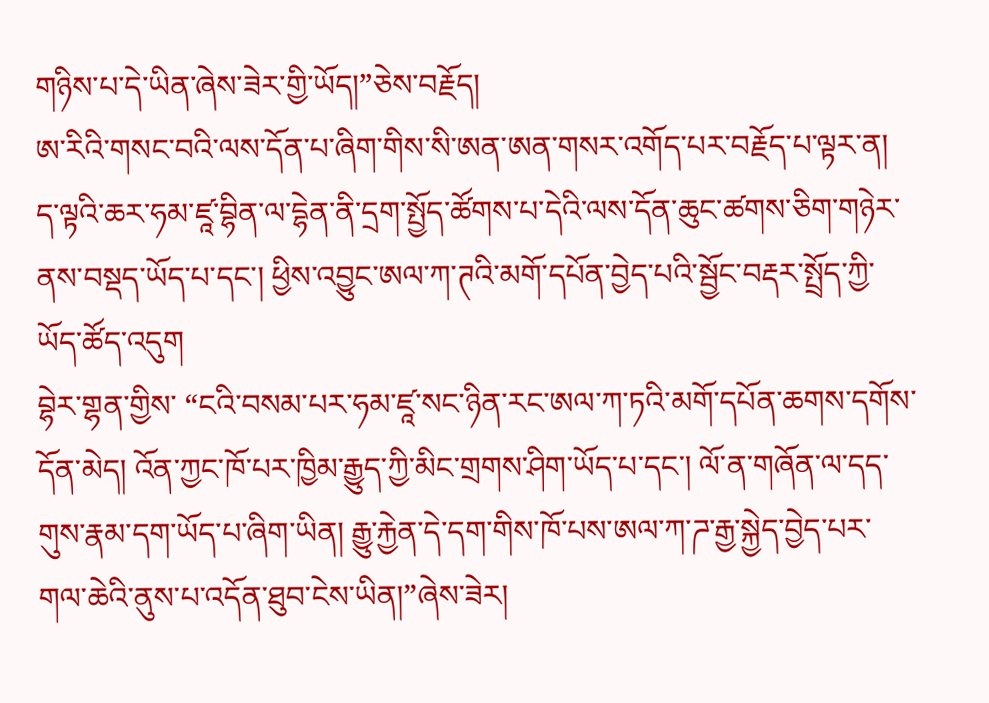གཉིས་པ་དེ་ཡིན་ཞེས་ཟེར་གྱི་ཡོད།”ཅེས་བརྗོད།
ཨ་རིའི་གསང་བའི་ལས་དོན་པ་ཞིག་གིས་སི་ཨན་ཨན་གསར་འགོད་པར་བརྗོད་པ་ལྟར་ན། ད་ལྟའི་ཆར་ཧམ་ཛཱ་བྷིན་ལ་དྷེན་ནི་དྲག་སྤྱོད་ཚོགས་པ་དེའི་ལས་དོན་ཆུང་ཚགས་ཅིག་གཉེར་ནས་བསྡད་ཡོད་པ་དང་། ཕྱིས་འབྱུང་ཨལ་ཀ་ཊའི་མགོ་དཔོན་བྱེད་པའི་སྦྱོང་བརྡར་སྤྲོད་ཀྱི་ཡོད་ཚོད་འདུག
བྷེར་གྷན་གྱིས་ “ངའི་བསམ་པར་ཧམ་ཛཱ་སང་ཉིན་རང་ཨལ་ཀ་ཏའི་མགོ་དཔོན་ཆགས་དགོས་དོན་མེད། འོན་ཀྱང་ཁོ་པར་ཁྱིམ་རྒྱུད་ཀྱི་མིང་གྲགས་ཤིག་ཡོད་པ་དང་། ལོ་ན་གཞོན་ལ་དད་གུས་རྣམ་དག་ཡོད་པ་ཞིག་ཡིན། རྒྱུ་རྐྱེན་དེ་དག་གིས་ཁོ་པས་ཨལ་ཀ་ཌ་རྒྱ་སྐྱེད་བྱེད་པར་གལ་ཆེའི་ནུས་པ་འདོན་ཐུབ་ངེས་ཡིན།”ཞེས་ཟེར།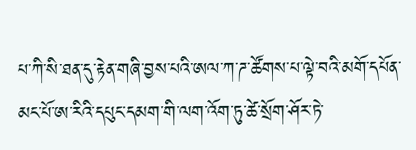པ་ཀི་སི་ཐན་དུ་རྟེན་གཞི་བྱས་པའི་ཨལ་ཀ་ཌ་ཚོགས་པ་ལྟེ་བའི་མགོ་དཔོན་མང་པོ་ཨ་རིའི་དཔུང་དམག་གི་ལག་འོག་ཏུ་ཚེ་སྲོག་ཤོར་ཏེ་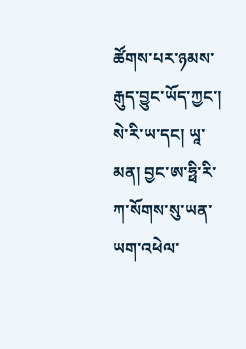ཚོགས་པར་ཉམས་རྒུད་བྱུང་ཡོད་ཀྱང་། སེ་རི་ཡ་དང། ཡཱ་མན། བྱང་ཨ་ཧྥི་རི་ཀ་སོགས་སུ་ཡན་ཡག་འཕེལ་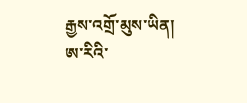རྒྱས་འགྲོ་མུས་ཡིན། ཨ་རིའི་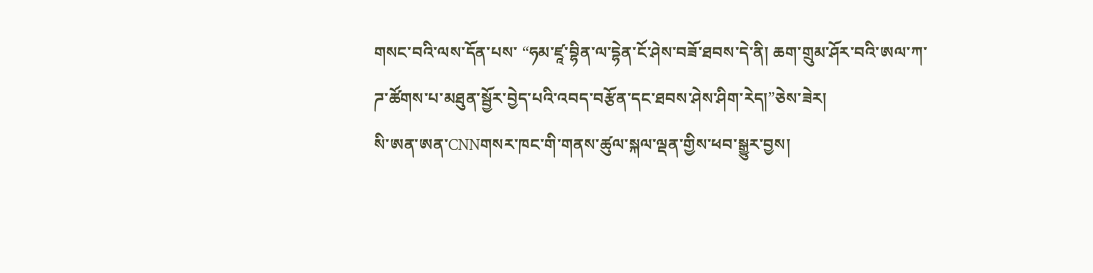གསང་བའི་ལས་དོན་པས་ “ཧམ་ཛཱ་བྷིན་ལ་དྷེན་ངོ་ཤེས་བཟོ་ཐབས་དེ་ནི། ཆག་གྲུམ་ཤོར་བའི་ཨལ་ཀ་ཌ་ཚོགས་པ་མཐུན་སྦྱོར་བྱེད་པའི་འབད་བརྩོན་དང་ཐབས་ཤེས་ཤིག་རེད།”ཅེས་ཟེར།
སི་ཨན་ཨན་CNNགསར་ཁང་གི་གནས་ཚུལ་སྐལ་ལྡན་གྱིས་ཕབ་སྒྱུར་བྱས།